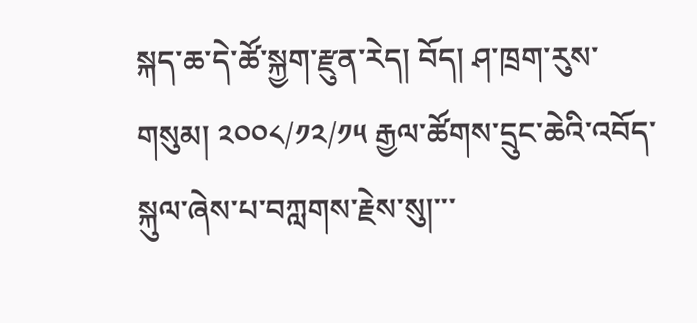སྐད་ཆ་དེ་ཚོ་སྐྱག་རྫུན་རེད། བོད། ཤ་ཁྲག་རུས་གསུམ། ༢༠༠༨/༡༢/༡༥ རྒྱལ་ཚོགས་དྲུང་ཆེའི་འབོད་སྐུལ་ཞེས་པ་བཀླགས་རྗེས་སུ།་་་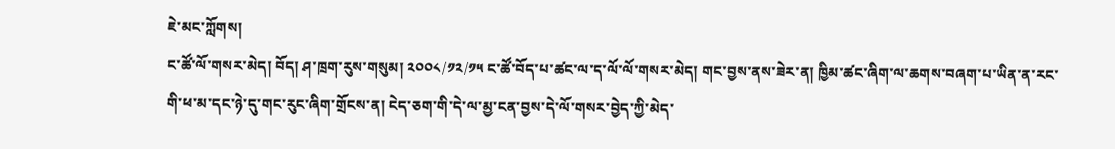ཇེ་མང་ཀློགས།
ང་ཚོ་ལོ་གསར་མེད། བོད། ཤ་ཁྲག་རུས་གསུམ། ༢༠༠༨/༡༢/༡༥ ང་ཚོ་བོད་པ་ཚང་ལ་ད་ལོ་ལོ་གསར་མེད། གང་བྱས་ནས་ཟེར་ན། ཁྱིམ་ཚང་ཞིག་ལ་ཆགས་བཞག་པ་ཡིན་ན་རང་གི་ཕ་མ་དང་ཉེ་དུ་གང་རུང་ཞིག་གྲོངས་ན། ངེད་ཅག་གི་དེ་ལ་མྱ་ངན་བྱས་དེ་ལོ་གསར་བྱེད་ཀྱི་མེད་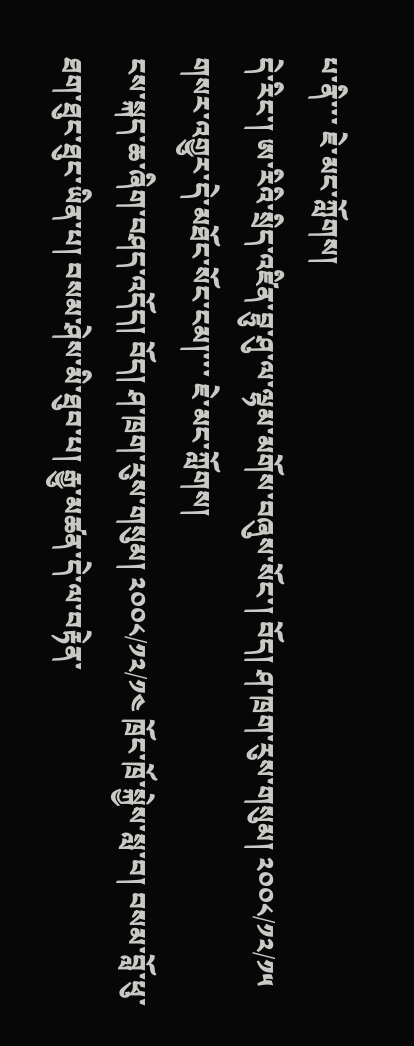པ་ནི་་་ ཇེ་མང་ཀློགས།
དེ་རིང་། ཨ་རིའི་སྲིད་འཛིན་བྷུ་ཤུ་ལ་ལྷམ་མགོས་བཞུས་སོང་། བོད། ཤ་ཁྲག་རུས་གསུམ། ༢༠༠༨/༡༢/༡༥ གསར་འགྱུར་དེ་མཐོང་སོང་ངམ།་་་ ཇེ་མང་ཀློགས།
ངས་སྐད་ཆ་ཞིག་བཤད་འདོད། བོད། ཤ་ཁྲག་རུས་གསུམ། ༢༠༠༨/༡༢/༡༤ ཁྲོང་ཁྲོ་སྐྱེས་སླ་བ། བསམ་བློ་ཕུ་ཐག་ཐུང་ཐུང་ཡིན་པ། བསམ་ཤེས་མི་ཐུབ་པ། རྒྱུ་མཚན་དེ་ལ་བརྟེན་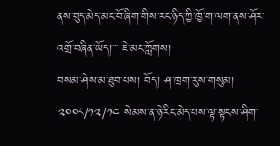ནས་བུད་མེད་མང་བོ་ཞིག་གིས་རང་ཉིད་ཀྱི་ཁྱོ་ག་ལག་ནས་ཤོར་འགྲོ་བཞིན་ཡོད།་་་ ཇེ་མང་ཀློགས།
བསམ་ཤེས་མ་ཐུབ་པས། བོད། ཤ་ཁྲག་རུས་གསུམ། ༢༠༠༨/༡༢/༡༤ སེམས་ན་ཉེ་རིང་མེད་པས་ལྟ་སྟངས་ཤིག་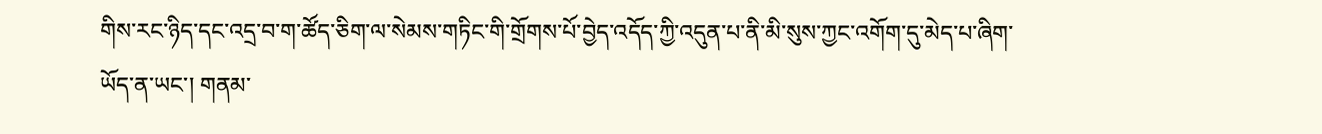གིས་རང་ཉིད་དང་འདྲ་བ་ག་ཚོད་ཅིག་ལ་སེམས་གཏིང་གི་གྲོགས་པོ་བྱེད་འདོད་ཀྱི་འདུན་པ་ནི་མི་སུས་ཀྱང་འགོག་དུ་མེད་པ་ཞིག་ཡོད་ན་ཡང་། གནམ་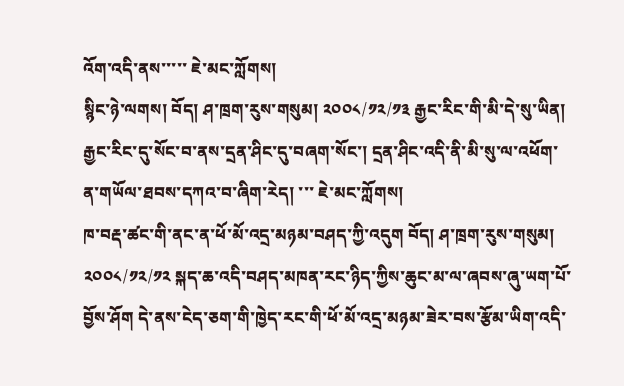འོག་འདི་ནས་་་་་ ཇེ་མང་ཀློགས།
སྙིང་ཉེ་ལགས། བོད། ཤ་ཁྲག་རུས་གསུམ། ༢༠༠༨/༡༢/༡༣ རྒྱང་རིང་གི་མི་དེ་སུ་ཡིན། རྒྱང་རིང་དུ་སོང་བ་ནས་དྲན་ཤིང་དུ་བཞག་སོང་། དྲན་ཤིང་འདི་ནི་མི་སུ་ལ་འཕོག་ན་གཡོལ་ཐབས་དཀའ་བ་ཞིག་རེད། ་་་ ཇེ་མང་ཀློགས།
ཁ་བརྡ་ཚང་གི་ནང་ན་ཕོ་མོ་འདྲ་མཉམ་བཤད་ཀྱི་འདུག བོད། ཤ་ཁྲག་རུས་གསུམ། ༢༠༠༨/༡༢/༡༢ སྐད་ཆ་འདི་བཤད་མཁན་རང་ཉིད་ཀྱིས་ཆུང་མ་ལ་ཞབས་ཞུ་ཡག་པོ་བྱོས་ཤོག དེ་ནས་ངེད་ཅག་གི་ཁྱེད་རང་གི་ཕོ་མོ་འདྲ་མཉམ་ཟེར་བས་རྩོམ་ཡིག་འདི་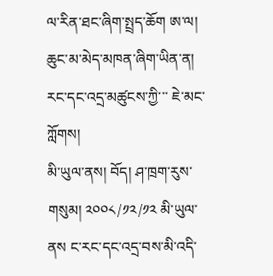ལ་རིན་ཐང་ཞིག་སྤྲད་ཆོག ཨ་ལ། ཆུང་མ་མེད་མཁན་ཞིག་ཡིན་ན། རང་དང་འདྲ་མཚུངས་ཀྱི་་་ ཇེ་མང་ཀློགས།
མི་ཡུལ་ནས། བོད། ཤ་ཁྲག་རུས་གསུམ། ༢༠༠༨/༡༢/༡༢ མི་ཡུལ་ནས ང་རང་དང་འདྲ་བས་མི་འདི་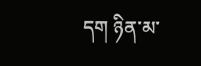དག ཉིན་མ་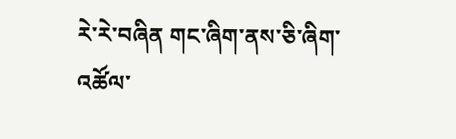རེ་རེ་བཞིན གང་ཞིག་ནས་ཅི་ཞིག་འཚོལ་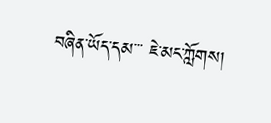བཞིན་ཡོད་དམ་་་ ཇེ་མང་ཀློགས།